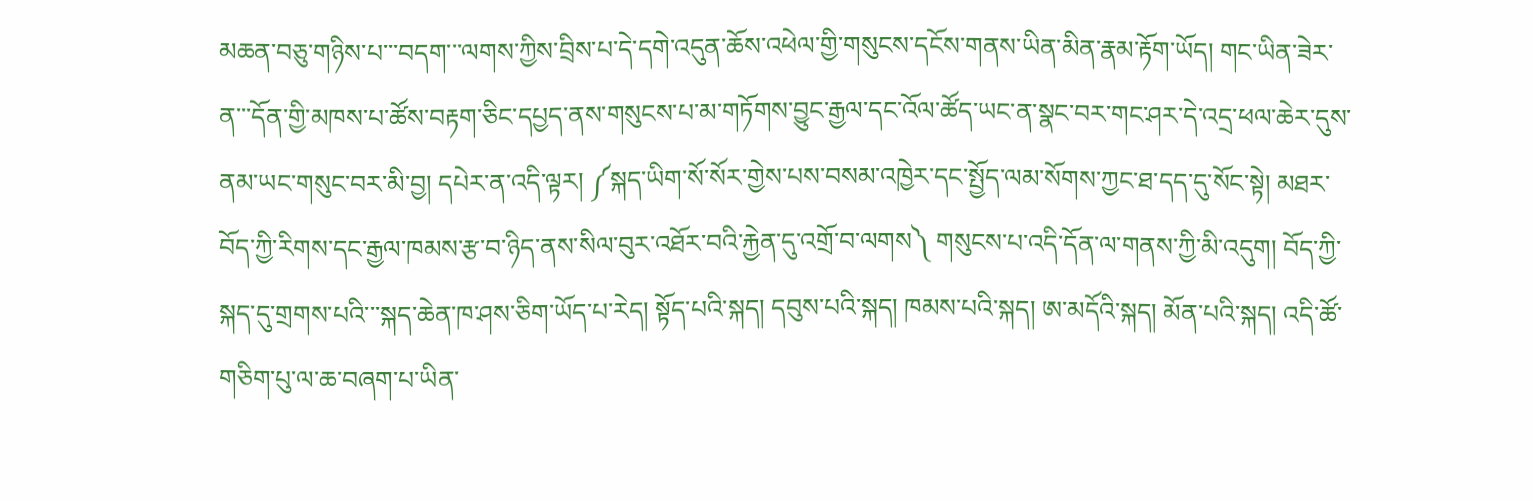མཆན་བཅུ་གཉིས་པ་་་བདག་་་ལགས་ཀྱིས་བྲིས་པ་དེ་དགེ་འདུན་ཆོས་འཕེལ་གྱི་གསུངས་དངོས་གནས་ཡིན་མིན་རྣམ་རྟོག་ཡོད། གང་ཡིན་ཟེར་ན་་་དོན་གྱི་མཁས་པ་ཚོས་བརྟག་ཅིང་དཔྱད་ནས་གསུངས་པ་མ་གཏོགས་བྱུང་རྒྱལ་དང་འོལ་ཚོད་ཡང་ན་སྣང་བར་གང་ཤར་དེ་འདྲ་ཕལ་ཆེར་དུས་ནམ་ཡང་གསུང་བར་མི་བྱ། དཔེར་ན་འདི་ལྟར། ༼སྐད་ཡིག་སོ་སོར་གྱེས་པས་བསམ་འཁྱེར་དང་སྤྱོད་ལམ་སོགས་ཀྱང་ཐ་དད་དུ་སོང་སྟེ། མཐར་བོད་ཀྱི་རིགས་དང་རྒྱལ་ཁམས་རྩ་བ་ཉིད་ནས་སིལ་བུར་འཐོར་བའི་རྐྱེན་དུ་འགྲོ་བ་ལགས༽ གསུངས་པ་འདི་དོན་ལ་གནས་ཀྱི་མི་འདུག། བོད་ཀྱི་སྐད་དུ་གྲགས་པའི་་་སྐད་ཆེན་ཁ་ཤས་ཅིག་ཡོད་པ་རེད། སྟོད་པའི་སྐད། དབུས་པའི་སྐད། ཁམས་པའི་སྐད། ཨ་མདོའི་སྐད། མོན་པའི་སྐད། འདི་ཚོ་གཅིག་པུ་ལ་ཆ་བཞག་པ་ཡིན་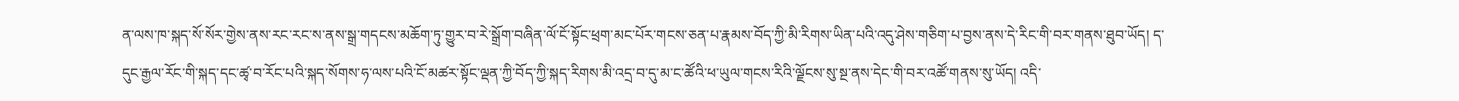ན་ལས་ཁ་སྐད་སོ་སོར་གྱེས་ནས་རང་རང་ས་ནས་སྒྲ་གདངས་མཆོག་ཏུ་གྱུར་བ་རེ་སྒྲོག་བཞིན་ལོ་ངོ་སྟོང་ཕྲག་མང་པོར་གངས་ཅན་པ་རྣམས་བོད་ཀྱི་མི་རིགས་ཡིན་པའི་འདུ་ཤེས་གཅིག་པ་བྱས་ནས་དེ་རིང་གི་བར་གནས་ཐུབ་ཡོད། ད་དུང་རྒྱལ་རོང་གི་སྐད་དང་ཚྭ་བ་རོང་པའི་སྐད་སོགས་ཧ་ལས་པའི་ངོ་མཚར་སྟོང་ལྡན་ཀྱི་བོད་ཀྱི་སྐད་རིགས་མི་འདྲ་བ་དུ་མ་ང་ཚོའི་ཕ་ཡུལ་གངས་རིའི་ལྗོངས་སུ་སྔ་ནས་དེང་གི་བར་འཚོ་གནས་སུ་ཡོད། འདི་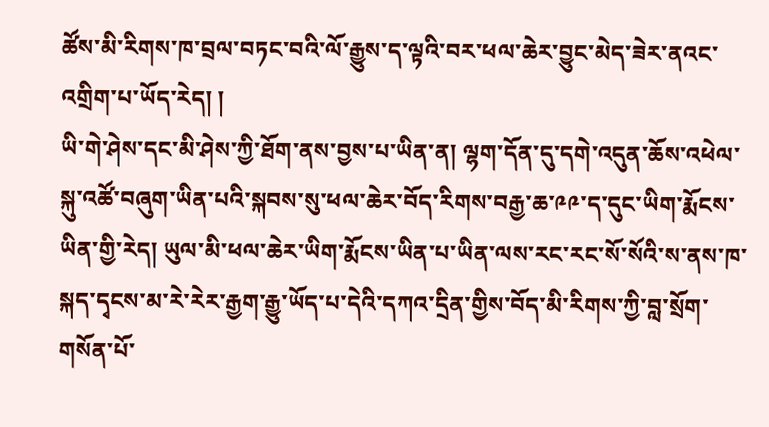ཚོས་མི་རིགས་ཁ་བྲལ་བཏང་བའི་ལོ་རྒྱུས་ད་ལྟའི་བར་ཕལ་ཆེར་བྱུང་མེད་ཟེར་ནའང་འགྲིག་པ་ཡོད་རེད། །
ཡི་གེ་ཤེས་དང་མི་ཤེས་ཀྱི་ཐོག་ནས་བྱས་པ་ཡིན་ན། ལྷག་དོན་དུ་དགེ་འདུན་ཆོས་འཕེལ་སྐུ་འཚོ་བཞུག་ཡིན་པའི་སྐབས་སུ་ཕལ་ཆེར་བོད་རིགས་བརྒྱ་ཆ་༩༩་ད་དུང་ཡིག་རྨོངས་ཡིན་གྱི་རེད། ཡུལ་མི་ཕལ་ཆེར་ཡིག་རྨོངས་ཡིན་པ་ཡིན་ལས་རང་རང་སོ་སོའི་ས་ནས་ཁ་སྐད་དྭངས་མ་རེ་རེར་རྒྱག་རྒྱུ་ཡོད་པ་དེའི་དཀའ་དྲིན་གྱིས་བོད་མི་རིགས་ཀྱི་བླ་སྲོག་གསོན་པོ་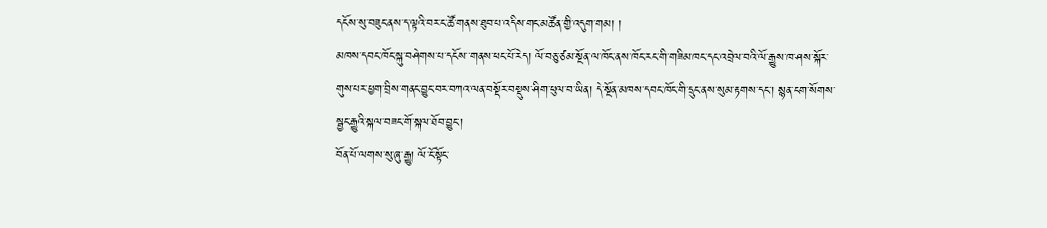དངོས་སུ་བཟུང་ནས་ད་ལྟའི་བར་ང་ཚོ་གནས་ཐུབ་པ་འདིས་གང་མཚོན་གྱི་འདུག་གམ། །
མཁས་དབང་ཁོང་སྐུ་བཤེགས་པ་དངོས་་གནས་ཕང་པོ་རེད། ལོ་བཅུ་ཙམ་སྔོན་ལ་ཁོང་ནས་ཁོང་རང་གི་གཟིམ་ཁང་དང་འབྲེལ་བའི་ལོ་རྒྱུས་ཁ་ཤས་སྐོར་གུས་པར་ཕྱག་བྲིས་གནང་བྱུང་བར་བཀའ་ལན་བསྡོར་བསྡུས་ཤིག་ཕུལ་བ་ཡིན། དེ་སྔོན་མཁས་དབང་ཁོང་གི་དྲུང་ནས་སུམ་རྟགས་དང་། སྙན་ངག་སོགས་སྦྱང་རྒྱུའི་སྐལ་བཟང་གོ་སྐལ་ཐོབ་བྱུང་།
བོན་པོ་ལགས་སུ་ཞུ་རྒྱུ། ལོ་ངོ་སྟོང་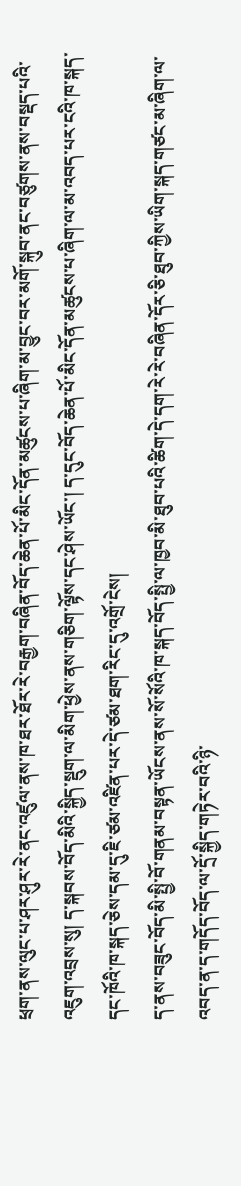ཕྲག་ནས་ལུང་པ་ཤར་ཤུར་རེ་ནང་འཛུལ་ནས་ཁ་ཐར་ཐོར་རེ་བརྒྱག་བཞིན་བོད་ཆེན་པོ་མིང་དོན་མཚུངས་པ་ཞིག་མ་བྱུང་བར་མགོ་སྐུབ་ནང་བཙུགས་ནས་བསྡད་པའི་འཇུག་འབྲས་སུ། ད་སྐབས་བོད་མིའི་སྐྱིད་སྡུག་ལ་མིག་ཕྱེས་ནས་གཅིག་ལྟོས་དང་ཤེས་ཡོང་། ད་དུང་བོད་ཆེན་པོ་མིང་དོན་མཚུངས་པ་ཞིག་ལ་མ་འབད་པར་ངའི་ཁ་སྐད་དང་ཁོའི་ཁ་སྐད་ཅེས་དམ་དུ་ཇི་ཙམ་འཛིན་པར་དེ་ཙམ་ཐག་རིང་དུ་འགྲོ་ངེས།
ད་ནས་བཟུང་བོད་མི་སྤྱི་བོ་གནམ་བསྟན་ཡོངས་ནས་སོ་སོའི་ཁ་སྐད་བོད་སྤྱི་ལ་ཁྱབ་མི་ཐུབ་པའི་ཚིག་དེ་དག་རེ་རེ་བཞིན་དོར་ཅི་ཐུབ་ཀྱིས་ཡིག་སྐད་གཙང་མ་ཞིག་ལ་འབད་ན་ད་གདོད་བོད་ལ་དྲོ་སྐྱིད་གཏེར་བའི་ཉི་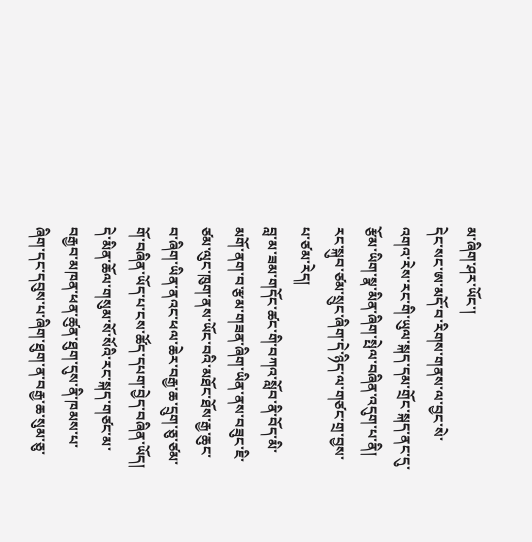མ་ཞིག་ཤར་ཡོང་།
དེང་སང་ཨ་མདོ་བ་རིགས་གནས་ལ་བྱང་སེ་འགའ་རེས་རང་གི་ཡུལ་སྐད་དམ་གྲོང་སྐད་ནང་དུ་རྩོམ་ཡིག་སྣ་མིན་ཞིག་སྤེལ་བཞིན་འདུག་པ་ནི། རང་སྐུབ་ཙམ་སྲུང་ཞིག་དེ་ཉིད་ལ་གཙང་གྲ་བྱས་པ་ཙམ་རེད།
བླ་མ་ཟམ་གདོང་ཚང་གི་བཀའ་སློབ་ནི་བོད་མི་མགོ་ནག་བ་རྩམ་གཟན་ཞིག་ཡིན་ནས་བཟུང་ཇི་ཙམ་ལུང་ཁུག་ནས་ཡོང་བའི་མཐོང་ཐོས་རྒྱ་ཆུང་བ་ཞིག་ཡིན་ནའང་ཕལ་ཆེར་བརྒྱ་ཆ་དྲུག་ཅུ་ཙམ་གོ་བཞིན་ཡོད་པ་ངས་ཚོད་དཔག་བྱེད་བཞིན་ཡོད། དེ་མིན་ཆོལ་གསུམ་སོ་སོའི་རང་སྐད་གཙང་མ་བརྒྱབ་མཁན་ཕན་ཚུན་ཐུག་དུས་ནི་ཁམས་པ་ཞིག་དང་དབུས་པ་ཞིག་ཐུག་ན་བརྒྱ་ཆ་སུམ་ཅུ་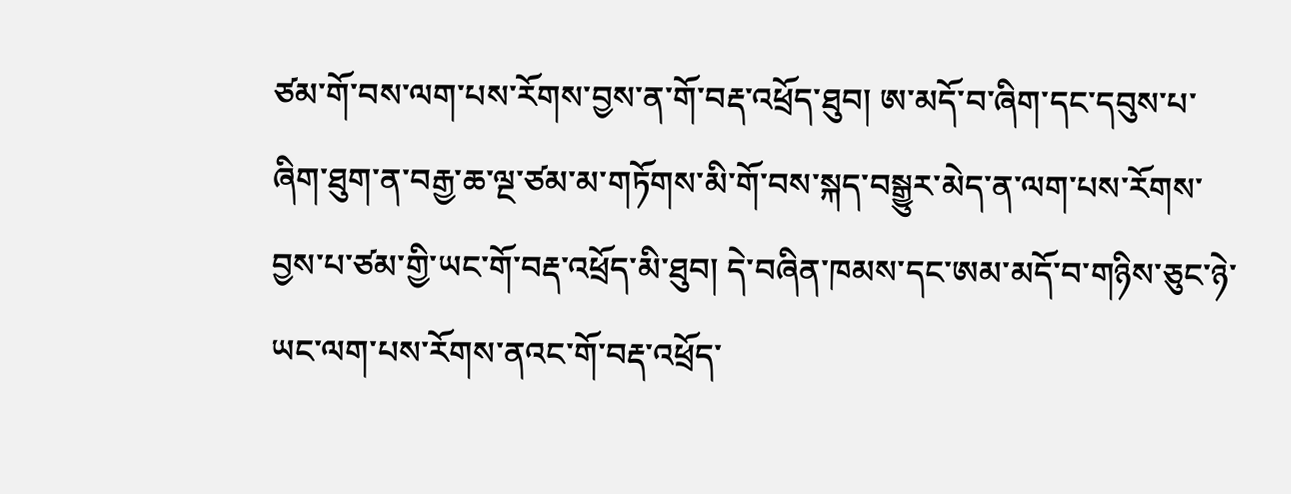ཙམ་གོ་བས་ལག་པས་རོགས་བྱས་ན་གོ་བརྡ་འཕྲོད་ཐུབ། ཨ་མདོ་བ་ཞིག་དང་དབུས་པ་ཞིག་ཐུག་ན་བརྒྱ་ཆ་ལྔ་ཙམ་མ་གཏོགས་མི་གོ་བས་སྐད་བསྒྱུར་མེད་ན་ལག་པས་རོགས་བྱས་པ་ཙམ་གྱི་ཡང་གོ་བརྡ་འཕྲོད་མི་ཐུབ། དེ་བཞིན་ཁམས་དང་ཨམ་མདོ་བ་གཉིས་ཅུང་ཉེ་ཡང་ལག་པས་རོགས་ནའང་གོ་བརྡ་འཕྲོད་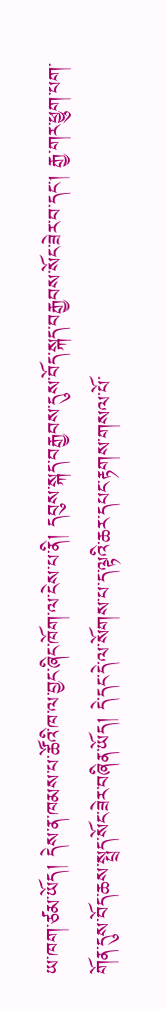ཡ་ཁག་ཙམ་ཡོད། དེས་ན་ཁམས་པ་ཚོའི་ཁ་ལ་བྱང་ཞིང་ཁོག་ལ་ངེས་པ་ནི། དབུས་སྐད་བརྒྱབས་དུས་བོད་སྐད་བརྒྱབས་སོང་ཟེར་བ་དང་། རྒྱ་གར་ཕྱུག་པག་གོན་དུས་བོད་ཆས་སྤྲད་སོང་ཟེར་བཞིན་ཡོད། དེ་དང་དེ་ལ་སོགས་པ་ད་ལྟའི་ཆར་དཔང་རྟགས་གསལ་པོ་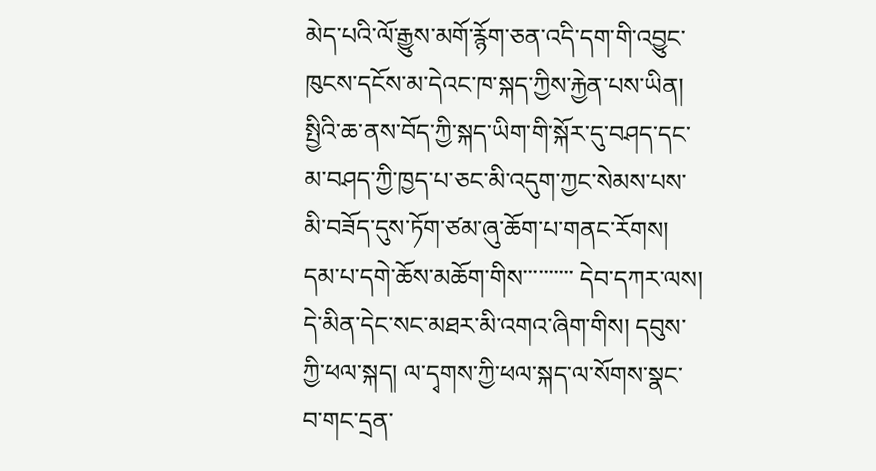མེད་པའི་ལོ་རྒྱུས་མགོ་རྙོག་ཅན་འདི་དག་གི་འབྱུང་ཁུངས་དངོས་མ་དེའང་ཁ་སྐད་ཀྱིས་རྐྱེན་པས་ཡིན།
སྤྱིའི་ཆ་ནས་བོད་ཀྱི་སྐད་ཡིག་གི་སྐོར་དུ་བཤད་དང་མ་བཤད་ཀྱི་ཁྱད་པ་ཅང་མི་འདུག་ཀྱང་སེམས་པས་མི་བཟོད་དུས་ཏོག་ཙམ་ཞུ་ཆོག་པ་གནང་རོགས།
དམ་པ་དགེ་ཆོས་མཆོག་གིས་་་་་་་་་་ དེབ་དཀར་ལས། དེ་མིན་དེང་སང་མཐར་མི་འགའ་ཞིག་གིས། དབུས་ཀྱི་ཕལ་སྐད། ལ་དྭགས་ཀྱི་ཕལ་སྐད་ལ་སོགས་སྣང་བ་གང་དྲན་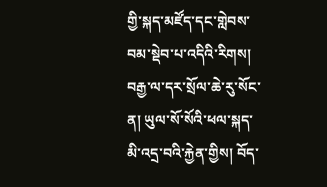གྱི་སྐད་མཛོད་དང་གླེབས་བམ་སྡེབ་པ་འདིའི་རིགས། བརྒྱ་ལ་དར་སྲོལ་ཆེ་རུ་སོང་ན། ཡུལ་སོ་སོའི་ཕལ་སྐད་མི་འདྲ་བའི་རྐྱེན་གྱིས། བོད་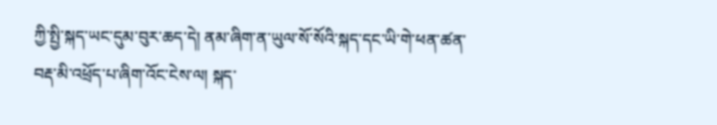ཀྱི་སྤྱི་སྐད་ཡང་དུམ་བུར་ཆད་དེ། ནམ་ཞིག་ན་ཡུལ་སོ་སོའི་སྐད་དང་ཡི་གེ་ཕན་ཚན་བརྡ་མི་འཕྲོད་པ་ཞིག་འོང་ངེས་ལ། སྐད་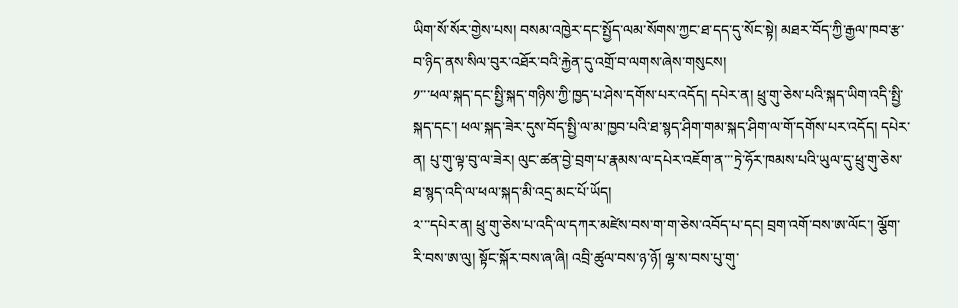ཡིག་སོ་སོར་གྱེས་པས། བསམ་འཁྱེར་དང་སྤྱོད་ལམ་སོགས་ཀྱང་ཐ་དད་དུ་སོང་སྟེ། མཐར་བོད་ཀྱི་རྒྱལ་ཁབ་རྩ་བ་ཉིད་ནས་སིལ་བུར་འཐོར་བའི་རྐྱེན་དུ་འགྲོ་བ་ལགས་ཞེས་གསུངས།
༡་་་ཕལ་སྐད་དང་སྤྱི་སྐད་གཉིས་ཀྱི་ཁྱད་པ་ཤེས་དགོས་པར་འདོད། དཔེར་ན། ཕྲུ་གུ་ཅེས་པའི་སྐད་ཡིག་འདི་སྤྱི་སྐད་དང་། ཕལ་སྐད་ཟེར་དུས་བོད་སྤྱི་ལ་མ་ཁྱབ་པའི་ཐ་སྙད་ཤིག་གམ་སྐད་ཤིག་ལ་གོ་དགོས་པར་འདོད། དཔེར་ན། པུ་གུ་ལྟ་བུ་ལ་ཟེར། ལུང་ཚན་བྱེ་བྲག་པ་རྣམས་ལ་དཔེར་འཇོག་ན་་་ཏྲེ་ཧོར་ཁམས་པའི་ཡུལ་དུ་ཕྲུ་གུ་ཅེས་ཐ་སྙད་འདི་ལ་ཕལ་སྐད་མི་འདྲ་མང་པོ་ཡོད།
༢་་་དཔེར་ན། ཕྲུ་གུ་ཅེས་པ་འདི་ལ་དཀར་མཛེས་བས་ག་ག་ཅེས་འབོད་པ་དང། བྲག་འགོ་བས་ཨ་ལོང་། ལྕོག་རི་བས་ཨ་ལུ། སྟོང་སྐོར་བས་ཞ་ཞི། འབྲི་ཚུལ་བས་ཉ་ཉོ། ལྷ་ས་བས་པུ་གུ་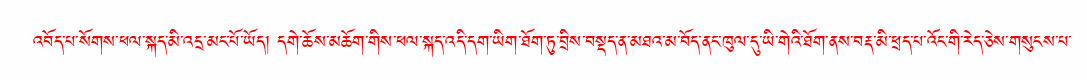འབོད་པ་སོགས་ཕལ་སྐད་མི་འདྲ་མང་པོ་ཡོད། དགེ་ཆོས་མཆོག་གིས་ཕལ་སྐད་འདི་དག་ཡིག་ཐོག་ཏུ་བྲིས་བསྡད་ན་མཐའ་མ་བོད་ནང་ཁུལ་དུ་ཡི་གེའི་ཐོག་ནས་བརྡ་མི་ཕྲད་པ་འོང་གི་རེད་ཅེས་གསུངས་པ་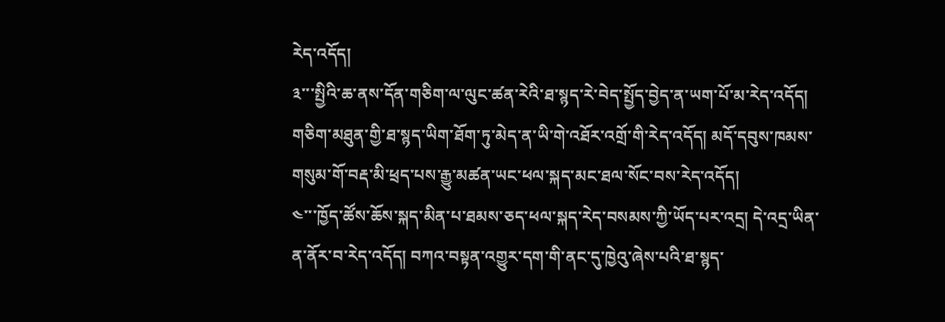རེད་འདོད།
༣་་་སྤྱིའི་ཆ་ནས་དོན་གཅིག་ལ་ལུང་ཚན་རེའི་ཐ་སྙད་རེ་བེད་སྤྱོད་བྱེད་ན་ཡག་པོ་མ་རེད་འདོད། གཅིག་མཐུན་གྱི་ཐ་སྙད་ཡིག་ཐོག་ཏུ་མེད་ན་ཡི་གེ་འཐོར་འགྲོ་གི་རེད་འདོད། མདོ་དབུས་ཁམས་གསུམ་གོ་བརྡ་མི་ཕྲད་པས་རྒྱུ་མཚན་ཡང་ཕལ་སྐད་མང་ཐལ་སོང་བས་རེད་འདོད།
༤་་་ཁྱོད་ཚོས་ཆོས་སྐད་མིན་པ་ཐམས་ཅད་ཕལ་སྐད་རེད་བསམས་ཀྱི་ཡོད་པར་འདྲ། དེ་འདྲ་ཡིན་ན་ནོར་བ་རེད་འདོད། བཀའ་བསྟན་འགྱུར་དག་གི་ནང་དུ་ཁྱེའུ་ཞེས་པའི་ཐ་སྙད་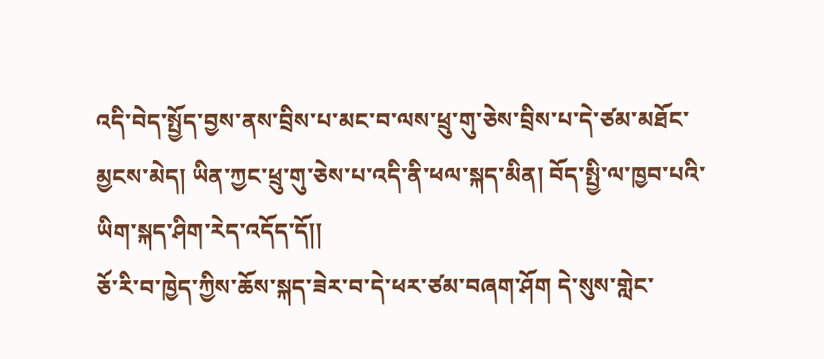འདི་བེད་སྤྱོད་བྱས་ནས་བྲིས་པ་མང་བ་ལས་ཕྲུ་གུ་ཅེས་བྲིས་པ་དེ་ཙམ་མཐོང་མྱངས་མེད། ཡིན་ཀྱང་ཕྲུ་གུ་ཅེས་པ་འདི་ནི་ཕལ་སྐད་མིན། བོད་སྤྱི་ལ་ཁྱབ་པའི་ཡིག་སྐད་ཤིག་རེད་འདོད་དོ།།
ཅོ་རི་བ་ཁྱེད་ཀྱིས་ཆོས་སྐད་ཟེར་བ་དེ་ཕར་ཙམ་བཞག་ཤོག དེ་སུས་གླེང་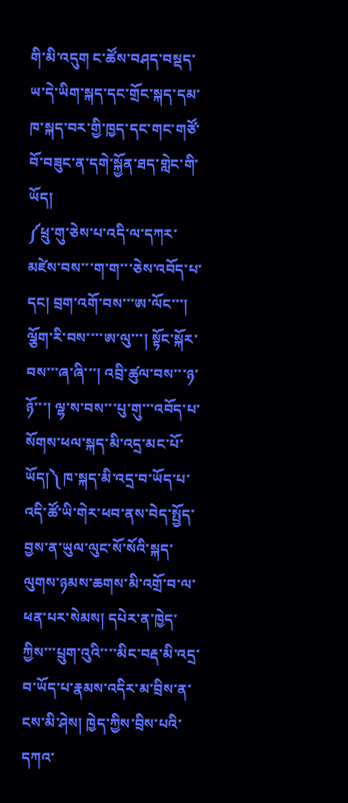གི་མི་འདུག ང་ཚོས་བཤད་བསྡད་ཡ་དེ་ཡིག་སྐད་དང་གྲོང་སྐད་དམ་ཁ་སྐད་བར་གྱི་ཁྱད་དང་གང་གཙོ་བོ་བཟུང་ན་དགེ་སྐྱོན་ཐད་གླེང་གི་ཡོད།
༼ཕྲུ་གུ་ཅེས་པ་འདི་ལ་དཀར་མཛེས་བས་་་ག་ག་་་ཅེས་འབོད་པ་དང། བྲག་འགོ་བས་་་ཨ་ལོང་་་། ལྕོག་རི་བས་་་་ཨ་ལུ་་་། སྟོང་སྐོར་བས་་་ཞ་ཞི་་་། འབྲི་ཚུལ་བས་་་ཉ་ཉོ་་་། ལྷ་ས་བས་་་པུ་གུ་་་འབོད་པ་སོགས་ཕལ་སྐད་མི་འདྲ་མང་པོ་ཡོད།༽ ཁ་སྐད་མི་འདྲ་བ་ཡོད་པ་འདི་ཚོ་ཡི་གེར་ཕབ་ནས་བེད་སྤྱོད་བྱས་ན་ཡུལ་ལུང་སོ་སོའི་སྐད་ལུགས་ཉམས་ཆགས་མི་འགྲོ་བ་ལ་ཕན་པར་སེམས། དཔེར་ན་ཁྱེད་ཀྱིས་་་པྲུག་འུའི་་་་མིང་བརྡ་མི་འདྲ་བ་ཡོད་པ་རྣམས་འདིར་མ་བྲིས་ན་ངས་མི་ཤེས། ཁྱེད་ཀྱིས་བྲིས་པའི་དཀའ་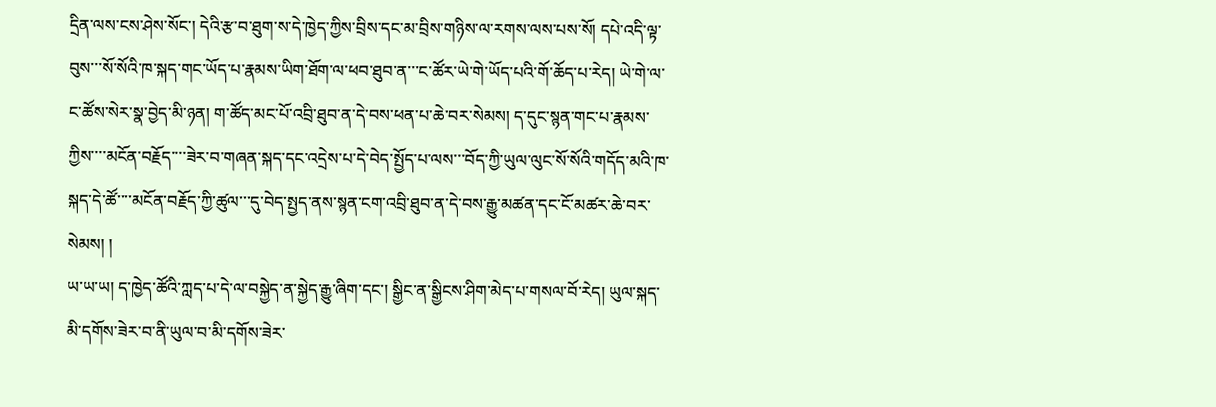དྲིན་ལས་ངས་ཤེས་སོང་། དེའི་རྩ་བ་ཐུག་ས་དེ་ཁྱེད་ཀྱིས་བྲིས་དང་མ་བྲིས་གཉིས་ལ་རགས་ལས་པས་སོ། དཔེ་འདི་ལྟ་བུས་་་སོ་སོའི་ཁ་སྐད་གང་ཡོད་པ་རྣམས་ཡིག་ཐོག་ལ་ཕབ་ཐུབ་ན་་་ང་ཚོར་ཡེ་གེ་ཡོད་པའི་གོ་ཆོད་པ་རེད། ཡེ་གེ་ལ་ང་ཚོས་སེར་སྣ་བྱེད་མི་ཉན། ག་ཚོད་མང་པོ་འབྲི་ཐུབ་ན་དེ་བས་ཕན་པ་ཆེ་བར་སེམས། ད་དུང་སྙན་གང་པ་རྣམས་ཀྱིས་་་་མངོན་བརྗོད་་་་ཟེར་བ་གཞན་སྐད་དང་འདྲེས་པ་དེ་བེད་སྤྱོད་པ་ལས་་་བོད་ཀྱི་ཡུལ་ལུང་སོ་སོའི་གདོད་མའི་ཁ་སྐད་དེ་ཚོ་་་་མངོན་བརྗོད་ཀྱི་ཚུལ་་་དུ་བེད་སྤྱད་ནས་སྙན་ངག་འབྲི་ཐུབ་ན་དེ་བས་རྒྱུ་མཚན་དང་ངོ་མཚར་ཆེ་བར་སེམས། །
ཡ་ཡ་ཡ། ད་ཁྱེད་ཚོའི་ཀླད་པ་དེ་ལ་བསྐྱེད་ན་སྐྱེད་རྒྱུ་ཞིག་དང་། སྒྱིང་ན་སྒྱིངས་ཤིག་མེད་པ་གསལ་བོ་རེད། ཡུལ་སྐད་མི་དགོས་ཟེར་བ་ནི་ཡུལ་བ་མི་དགོས་ཟེར་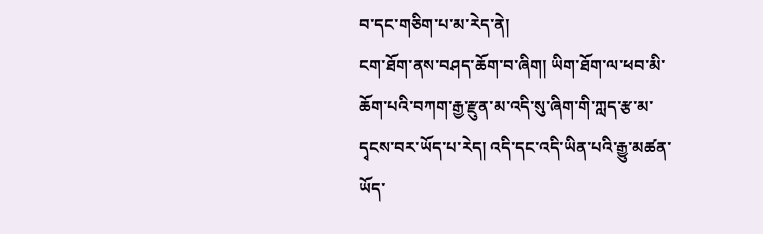བ་དང་གཅིག་པ་མ་རེད་ནེ།
ངག་ཐོག་ནས་བཤད་ཆོག་བ་ཞིག། ཡིག་ཐོག་ལ་ཕབ་མི་ཆོག་པའི་བཀག་རྒྱ་རྫུན་མ་འདི་སུ་ཞིག་གི་ཀླད་རྩ་མ་དྭངས་བར་ཡོད་པ་རེད། འདི་དང་འདི་ཡིན་པའི་རྒྱུ་མཚན་ཡོད་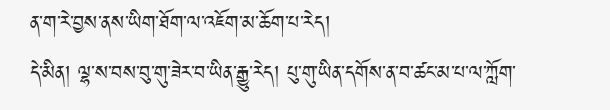ན་ག་རེ་བྱས་ནས་ཡིག་ཐོག་ལ་འཇོག་མ་ཆོག་པ་རེད།
དེ་མིན། ལྷ་ས་བས་བུ་གུ་ཟེར་བ་ཡིན་རྒྱུ་རེད། པུ་གུ་ཡིན་དགོས་ན་བ་ཚང་མ་པ་ལ་ཀློག་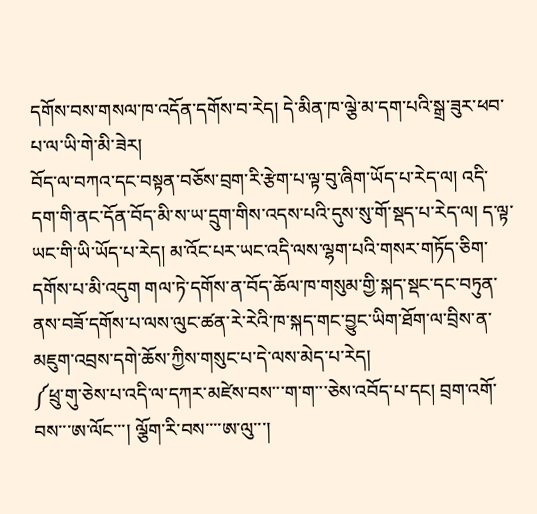དགོས་བས་གསལ་ཁ་འདོན་དགོས་བ་རེད། དེ་མིན་ཁ་ལྕེ་མ་དག་པའི་སྒྲ་ཟུར་ཕབ་པ་ལ་ཡི་གེ་མི་ཟེར།
བོད་ལ་བཀའ་དང་བསྟན་བཅོས་བྲག་རི་རྩེག་པ་ལྟ་བུ་ཞིག་ཡོད་པ་རེད་ལ། འདི་དག་གི་ནང་དོན་བོད་མི་ས་ཡ་དྲུག་གིས་འདས་པའི་དུས་སུ་གོ་སྡད་པ་རེད་ལ། ད་ལྟ་ཡང་གི་ཡི་ཡོད་པ་རེད། མ་འོང་པར་ཡང་འདི་ལས་ལྷག་པའི་གསར་གཏོད་ཅིག་དགོས་པ་མི་འདུག གལ་ཏེ་དགོས་ན་བོད་ཆོལ་ཁ་གསུམ་གྱི་སྐད་སྡང་དང་བཏུན་ནས་བཟོ་དགོས་པ་ལས་ལུང་ཚན་རེ་རེའི་ཁ་སྐད་གང་བྱུང་ཡིག་ཐོག་ལ་བྲིས་ན་མཇུག་འབྲས་དགེ་ཆོས་ཀྱིས་གསུང་པ་དེ་ལས་མེད་པ་རེད།
༼ཕྲུ་གུ་ཅེས་པ་འདི་ལ་དཀར་མཛེས་བས་་་ག་ག་་་ཅེས་འབོད་པ་དང། བྲག་འགོ་བས་་་ཨ་ལོང་་་། ལྕོག་རི་བས་་་་ཨ་ལུ་་་།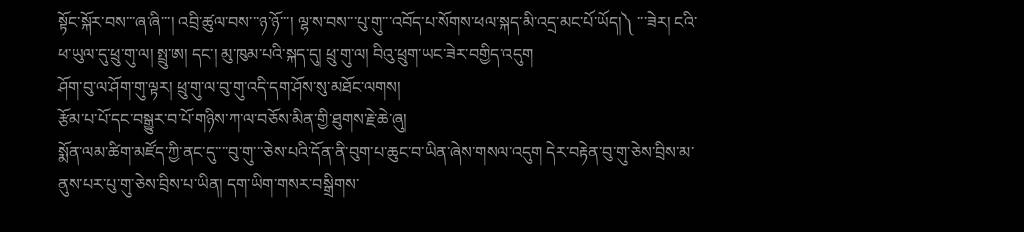སྟོང་སྐོར་བས་་་ཞ་ཞི་་་། འབྲི་ཚུལ་བས་་་ཉ་ཉོ་་་། ལྷ་ས་བས་་་པུ་གུ་་་འབོད་པ་སོགས་ཕལ་སྐད་མི་འདྲ་མང་པོ་ཡོད།༽ ་་་ཟེར། ངའི་ཕ་ཡུལ་དུ་ཕྲུ་གུ་ལ། སྤྲུ་ཨ། དང་། མུ་ཁུམ་པའི་སྐད་དུ། ཕྲུ་གུ་ལ། བིའུ་ཕྲུག་ཡང་ཟེར་བགྱིད་འདུག
ཤོག་བུ་ལ་ཤོག་གུ་ལྟར། ཕྲུ་གུ་ལ་བུ་གུ་འདི་དག་ཤོས་སུ་མཐོང་ལགས།
རྩོམ་པ་པོ་དང་བསྒྱུར་བ་པོ་གཉིས་ཀ་ལ་བཅོས་མིན་གྱི་ཐུགས་རྗེ་ཆེ་ཞུ།
སྨོན་ལམ་ཚིག་མཛོད་ཀྱི་ནང་དུ་་་་བུ་གུ་་་ཅེས་པའི་དོན་ནི་བུག་པ་ཆུང་བ་ཡིན་ཞེས་གསལ་འདུག དེར་བརྟེན་བུ་གུ་ཅེས་བྲིས་མ་ནུས་པར་པུ་གུ་ཅེས་བྲིས་པ་ཡིན། དག་ཡིག་གསར་བསྒྲིགས་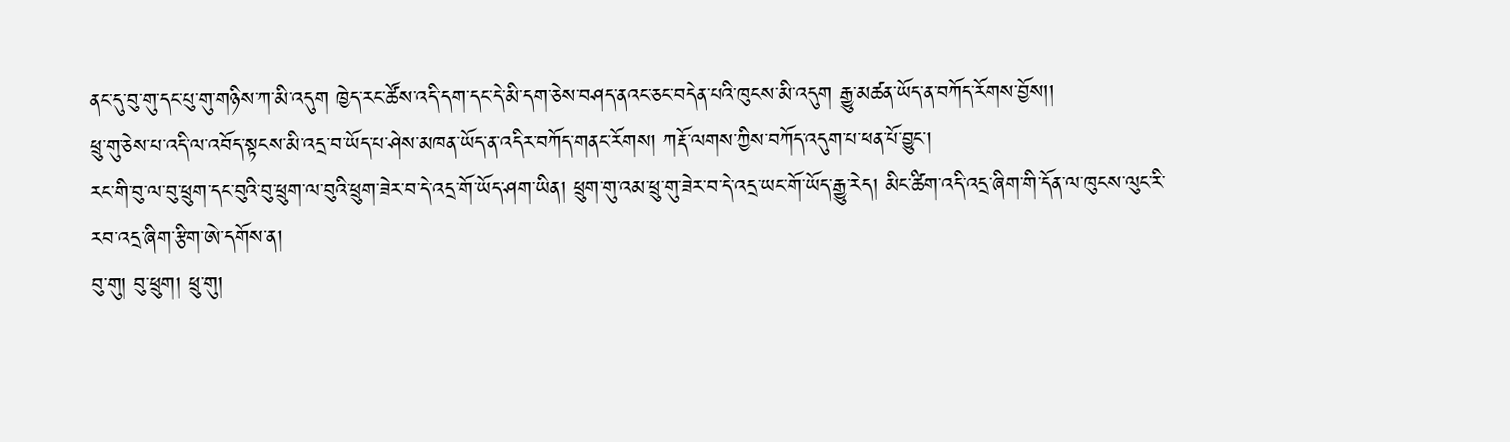ནང་དུ་བུ་གུ་དང་པུ་གུ་གཉིས་ཀ་མི་འདུག ཁྱེད་རང་ཚོས་འདི་དག་དང་དེ་མི་དག་ཅེས་བཤད་ནའང་ཅང་བདེན་པའི་ཁུངས་མི་འདུག རྒྱུ་མཚན་ཡོད་ན་བཀོད་རོགས་བྱོས།།
ཕྲུ་གུ་ཅེས་པ་འདི་ལ་འབོད་སྟངས་མི་འདྲ་བ་ཡོད་པ་ཤེས་མཁན་ཡོད་ན་འདིར་བཀོད་གནང་རོགས། ཀརྡོ་ལགས་ཀྱིས་བཀོད་འདུག་པ་ཕན་པོ་བྱུང་།
རང་གི་བུ་ལ་བུ་ཕྲུག་དང་བུའི་བུ་ཕྲུག་ལ་བུའི་ཕྲུག་ཟེར་བ་དེ་འདྲ་གོ་ཡོད་ཤག་ཡིན། ཕྲུག་གུ་འམ་ཕྲུ་གུ་ཟེར་བ་དེ་འདྲ་ཡང་གོ་ཡོད་རྒྱུ་རེད། མིང་ཚིག་འདི་འདྲ་ཞིག་གི་དོན་ལ་ཁུངས་ལུང་རི་རབ་འདྲ་ཞིག་རྩིག་ཨེ་དགོས་ན།
བུ་གུ། བུ་ཕྲུག། ཕྲུ་གུ།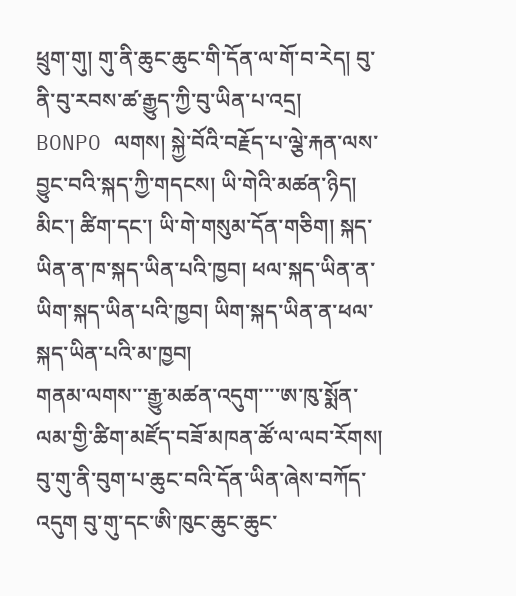ཕྲུག་གུ། གུ་ནི་ཆུང་ཆུང་གི་དོན་ལ་གོ་བ་རེད། བུ་ནི་བུ་རབས་ཚ་རྒྱུད་ཀྱི་བུ་ཡིན་པ་འདྲ།
BONPO ལགས། སྐྱེ་བོའི་བརྗོད་པ་ལྕེ་རྐན་ལས་བྱུང་བའི་སྐད་ཀྱི་གདངས། ཡི་གེའི་མཚན་ཉིད། མིང་། ཚིག་དང་། ཡི་གེ་གསུམ་དོན་གཅིག། སྐད་ཡིན་ན་ཁ་སྐད་ཡིན་པའི་ཁྱབ། ཕལ་སྐད་ཡིན་ན་ཡིག་སྐད་ཡིན་པའི་ཁྱབ། ཡིག་སྐད་ཡིན་ན་ཕལ་སྐད་ཡིན་པའི་མ་ཁྱབ།
གནམ་ལགས་་་རྒྱུ་མཚན་འདུག་་་་ཨ་ཁུ་སྨོན་ལམ་གྱི་ཚིག་མཛོད་བཟོ་མཁན་ཚོ་ལ་ལབ་རོགས། བུ་གུ་ནི་བུག་པ་ཆུང་བའི་དོན་ཡིན་ཞེས་བཀོད་འདུག བུ་གུ་དང་ཨི་ཁུང་ཆུང་ཆུང་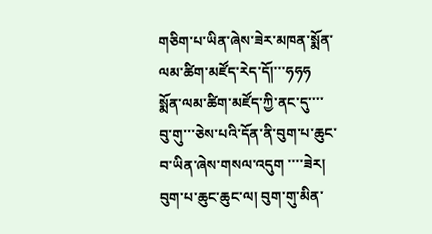གཅིག་པ་ཡིན་ཞེས་ཟེར་མཁན་སྨོན་ལམ་ཚིག་མཛོད་རེད་དོ།་་་ཧཧཧ
སྨོན་ལམ་ཚིག་མཛོད་ཀྱི་ནང་དུ་་་་བུ་གུ་་་ཅེས་པའི་དོན་ནི་བུག་པ་ཆུང་བ་ཡིན་ཞེས་གསལ་འདུག ་་་་ཟེར།
བུག་པ་ཆུང་ཆུང་ལ། བུག་གུ་མིན་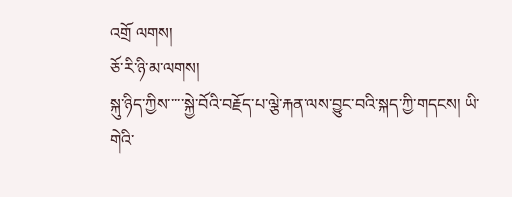འགྲོ ལགས།
ཅོ་རི་ཉི་མ་ལགས།
སྐུ་ཉིད་ཀྱིས་་་་་སྐྱེ་བོའི་བརྗོད་པ་ལྕེ་རྐན་ལས་བྱུང་བའི་སྐད་ཀྱི་གདངས། ཡི་གེའི་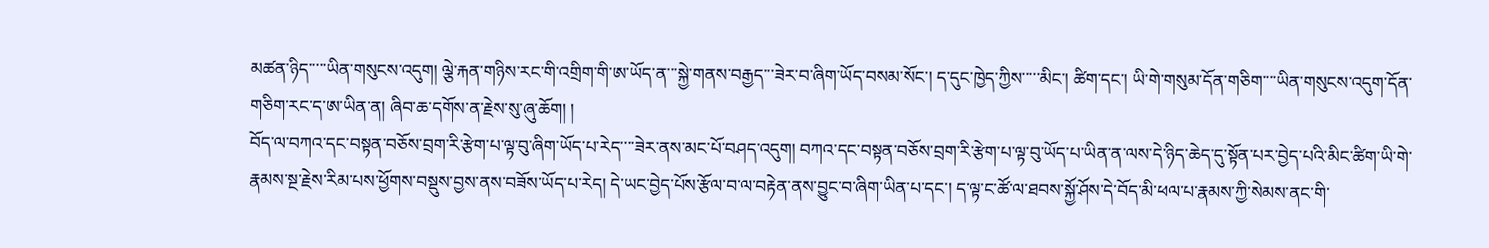མཚན་ཉིད་་་་་ཡིན་གསུངས་འདུག། ལྕེ་རྐན་གཉིས་རང་གི་འགྲིག་གི་ཨ་ཡོད་ན་་་སྐྱེ་གནས་བརྒྱད་་་ཟེར་བ་ཞིག་ཡོད་བསམ་སོང་། ད་དུང་ཁྱེད་ཀྱིས་་་་་མིང་། ཚིག་དང་། ཡི་གེ་གསུམ་དོན་གཅིག་་་་ཡིན་གསུངས་འདུག་དོན་གཅིག་རང་ད་ཨ་ཡིན་ན། ཞིབ་ཆ་དགོས་ན་རྗེས་སུ་ཞུ་ཆོག། །
བོད་ལ་བཀའ་དང་བསྟན་བཅོས་བྲག་རི་རྩེག་པ་ལྟ་བུ་ཞིག་ཡོད་པ་རེད་་་་ཟེར་ནས་མང་པོ་བཤད་འདུག། བཀའ་དང་བསྟན་བཅོས་བྲག་རི་རྩེག་པ་ལྟ་བུ་ཡོད་པ་ཡིན་ན་ལས་དེ་ཉིད་ཆེད་དུ་སྟོན་པར་བྱེད་པའི་མིང་ཚིག་ཡི་གེ་རྣམས་སྔ་རྗེས་རིམ་པས་ཕྱོགས་བསྡུས་བྱས་ནས་བཟོས་ཡོད་པ་རེད། དེ་ཡང་བྱེད་པོས་རྩོལ་བ་ལ་བརྟེན་ནས་བྱུང་བ་ཞིག་ཡིན་པ་དང་། ད་ལྟ་ང་ཚོ་ལ་ཐབས་སྐྱོ་ཤོས་དེ་བོད་མི་ཕལ་པ་རྣམས་ཀྱི་སེམས་ནང་གི་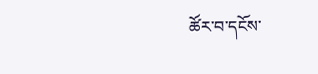ཚོར་བ་དངོས་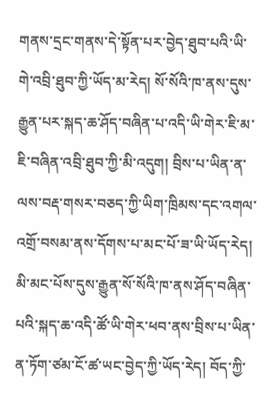གནས་དྲང་གནས་དེ་སྟོན་པར་བྱེད་ཐུབ་པའི་ཡི་གེ་འབྲི་ཐུབ་ཀྱི་ཡོད་མ་རེད། སོ་སོའི་ཁ་ནས་དུས་རྒྱུན་པར་སྐད་ཆ་ཤོད་བཞིན་པ་འདི་ཡི་གེར་ཇི་མ་ཇི་བཞིན་འབྲི་ཐུབ་ཀྱི་མི་འདུག། བྲིས་པ་ཡིན་ན་ལས་བརྡ་གསར་བཅད་ཀྱི་ཡིག་ཁྲིམས་དང་འགལ་འགྲོ་བསམ་ནས་དོགས་པ་མང་པོ་ཟ་ཡི་ཡོད་རེད། མི་མང་པོས་དུས་རྒྱུན་སོ་སོའི་ཁ་ནས་ཤོད་བཞིན་པའི་སྐད་ཆ་འདི་ཚོ་ཡི་གེར་ཕབ་ནས་བྲིས་པ་ཡིན་ན་ཏོག་ཙམ་ངོ་ཚ་ཡང་བྱེད་ཀྱི་ཡོད་རེད། བོད་ཀྱི་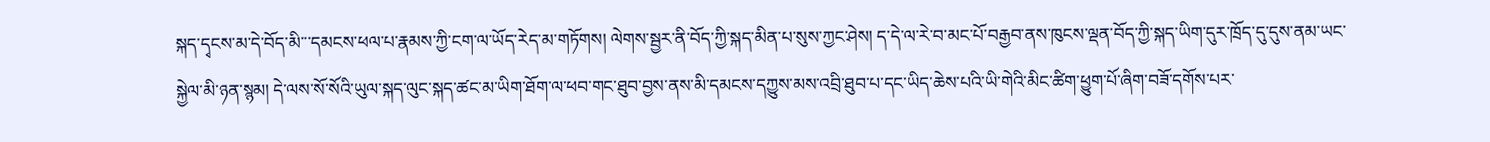སྐད་དྭངས་མ་དེ་བོད་མི་་་དམངས་ཕལ་པ་རྣམས་ཀྱི་ངག་ལ་ཡོད་རེད་མ་གཏོགས། ལེགས་སྦྱར་ནི་བོད་ཀྱི་སྐད་མིན་པ་སུས་ཀྱང་ཤེས། ད་དེ་ལ་རེ་བ་མང་པོ་བརྒྱབ་ནས་ཁུངས་ལྡན་བོད་ཀྱི་སྐད་ཡིག་དུར་ཁྲོད་དུ་དུས་ནམ་ཡང་སྐྱེལ་མི་ཉན་སྙམ། དེ་ལས་སོ་སོའི་ཡུལ་སྐད་ལུང་སྐད་ཚང་མ་ཡིག་ཐོག་ལ་ཕབ་གང་ཐུབ་བྱས་ནས་མི་དམངས་དཀྱུས་མས་འབྲི་ཐུབ་པ་དང་ཡིད་ཆེས་པའི་ཡི་གེའི་མིང་ཚིག་ཕྱུག་པོ་ཞིག་བཟོ་དགོས་པར་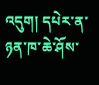འདུག། དཔེར་ན་ཉན་ཁ་ཆེ་ཤོས་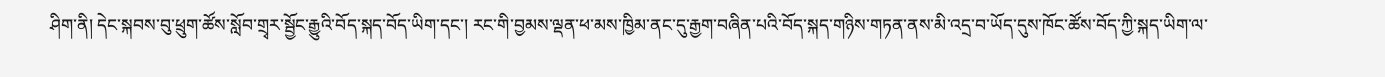ཤིག་ནི། དེང་སྐབས་བུ་ཕྲུག་ཚོས་སློབ་གྲྭར་སྦྱོང་རྒྱུའི་བོད་སྐད་བོད་ཡིག་དང་། རང་གི་བྱམས་ལྡན་ཕ་མས་ཁྱིམ་ནང་དུ་རྒྱག་བཞིན་པའི་བོད་སྐད་གཉིས་གཏན་ནས་མི་འདྲ་བ་ཡོད་དུས་ཁོང་ཚོས་བོད་ཀྱི་སྐད་ཡིག་ལ་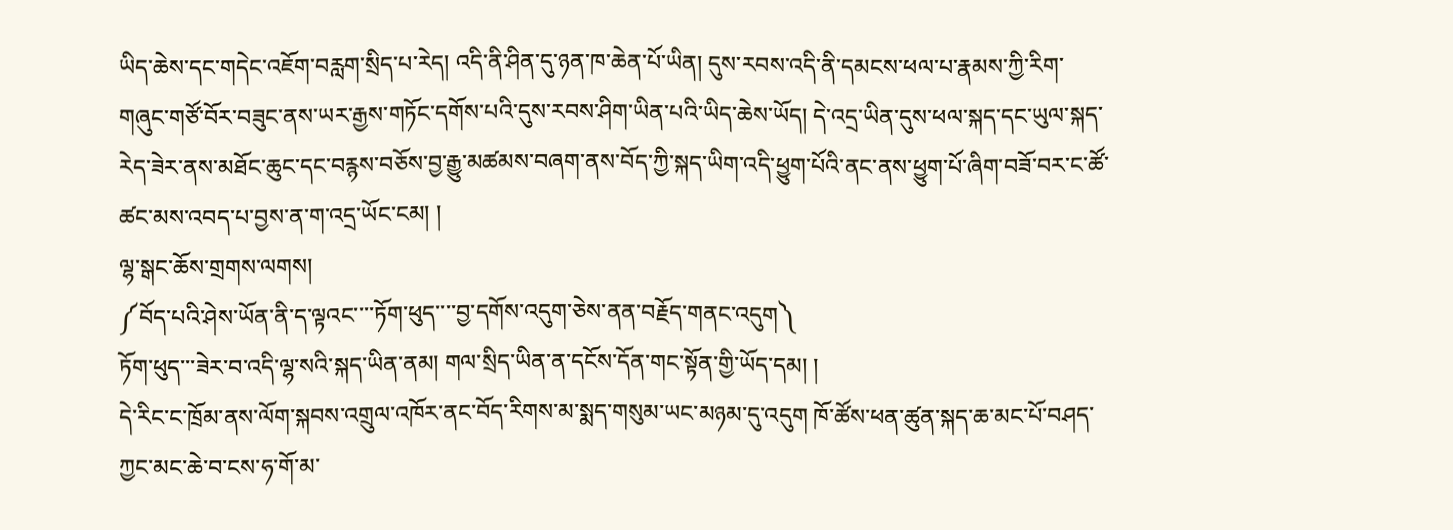ཡིད་ཆེས་དང་གདེང་འཇོག་བརླག་སྲིད་པ་རེད། འདི་ནི་ཤིན་དུ་ཉན་ཁ་ཆེན་པོ་ཡིན། དུས་རབས་འདི་ནི་དམངས་ཕལ་པ་རྣམས་ཀྱི་རིག་གཞུང་གཙོ་བོར་བཟུང་ནས་ཡར་རྒྱས་གཏོང་དགོས་པའི་དུས་རབས་ཤིག་ཡིན་པའི་ཡིད་ཆེས་ཡོད། དེ་འདྲ་ཡིན་དུས་ཕལ་སྐད་དང་ཡུལ་སྐད་རེད་ཟེར་ནས་མཐོང་ཆུང་དང་བརྙས་བཅོས་བྱ་རྒྱུ་མཚམས་བཞག་ནས་བོད་ཀྱི་སྐད་ཡིག་འདི་ཕྱུག་པོའི་ནང་ནས་ཕྱུག་པོ་ཞིག་བཟོ་བར་ང་ཚོ་ཚང་མས་འབད་པ་བྱས་ན་ག་འདྲ་ཡོང་ངམ། །
ལྷ་སྒང་ཆོས་གྲགས་ལགས།
༼བོད་པའི་ཤེས་ཡོན་ནི་ད་ལྟའང་་་་ཏོག་ཕུད་་་་བྱ་དགོས་འདུག་ཅེས་ནན་བརྗོད་གནང་འདུག༽
ཏོག་ཕུད་་་ཟེར་བ་འདི་ལྷ་སའི་སྐད་ཡིན་ནམ། གལ་སྲིད་ཡིན་ན་དངོས་དོན་གང་སྟོན་གྱི་ཡོད་དམ། །
དེ་རིང་ང་ཁྲོམ་ནས་ལོག་སྐབས་འགྲུལ་འཁོར་ནང་བོད་རིགས་མ་སྨད་གསུམ་ཡང་མཉམ་དུ་འདུག ཁོ་ཚོས་ཕན་ཚུན་སྐད་ཆ་མང་པོ་བཤད་ཀྱང་མང་ཆེ་བ་ངས་ཧ་གོ་མ་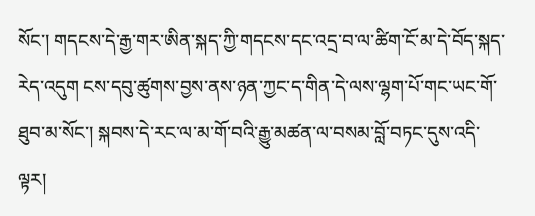སོང་། གདངས་དེ་རྒྱ་གར་ཨིན་སྐད་ཀྱི་གདངས་དང་འདྲ་བ་ལ་ཚིག་ངོ་མ་དེ་བོད་སྐད་རེད་འདུག ངས་དབུ་ཚུགས་བྱས་ནས་ཉན་ཀྱང་ད་གིན་དེ་ལས་ལྷག་པོ་གང་ཡང་གོ་ཐུབ་མ་སོང་། སྐབས་དེ་རང་ལ་མ་གོ་བའི་རྒྱུ་མཚན་ལ་བསམ་བློ་བཏང་དུས་འདི་ལྟར།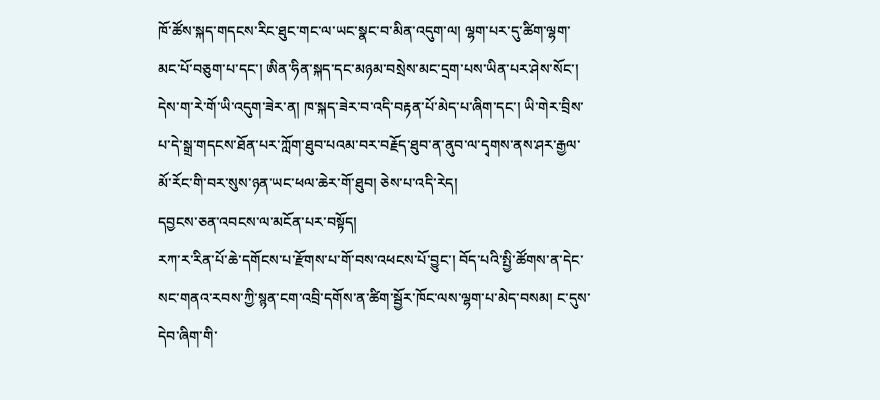ཁོ་ཚོས་སྐད་གདངས་རིང་ཐུང་གང་ལ་ཡང་སྣང་བ་མིན་འདུག་ལ། ལྷག་པར་དུ་ཚིག་ལྷག་མང་པོ་བཅུག་པ་དང་། ཨིན་ཧིན་སྐད་དང་མཉམ་བསྲེས་མང་དྲག་པས་ཡིན་པར་ཤེས་སོང་།
དེས་ག་རེ་གོ་ཡི་འདུག་ཟེར་ན། ཁ་སྐད་ཟེར་བ་འདི་བརྟན་པོ་མེད་པ་ཞིག་དང་། ཡི་གེར་བྲིས་པ་དེ་སྒྲ་གདངས་ཐོན་པར་ཀློག་ཐུབ་པའམ་བར་བརྗོད་ཐུབ་ན་ནུབ་ལ་དྭགས་ནས་ཤར་རྒྱལ་མོ་རོང་གི་བར་སུས་ཉན་ཡང་ཕལ་ཆེར་གོ་ཐུབ། ཅེས་པ་འདི་རེད།
དབྱངས་ཅན་འབངས་ལ་མངོན་པར་བསྟོད།
རཀ་ར་རིན་པོ་ཆེ་དགོངས་པ་རྫོགས་པ་གོ་བས་འཕངས་པོ་བྱུང་། བོད་པའི་སྤྱི་ཚོགས་ན་དེང་སང་གནའ་རབས་ཀྱི་སྙན་ངག་འབྲི་དགོས་ན་ཚིག་སྦྱོར་ཁོང་ལས་ལྷག་པ་མེད་བསམ། ང་དུས་དེབ་ཞིག་གི་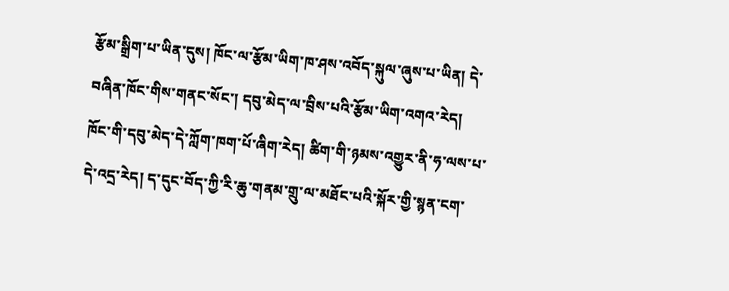རྩོམ་སྒྲིག་པ་ཡིན་དུས། ཁོང་ལ་རྩོམ་ཡིག་ཁ་ཤས་འབོད་སྐུལ་ཞུས་པ་ཡིན། དེ་བཞིན་ཁོང་གིས་གནང་སོང་། དབུ་མེད་ལ་བྲིས་པའི་རྩོམ་ཡིག་འགའ་རེད། ཁོང་གི་དབུ་མེད་དེ་ཀློག་ཁག་པོ་ཞིག་རེད། ཚིག་གི་ཉམས་འགྱུར་ནི་ཧ་ལས་པ་དེ་འདྲ་རེད། ད་དུང་བོད་ཀྱི་རི་ཆུ་གནམ་གྲུ་ལ་མཐོང་པའི་སྐོར་གྱི་སྙན་ངག་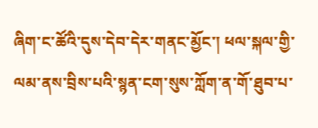ཞིག་ང་ཚོའི་དུས་དེབ་དེར་གནང་མྱོང་། ཕལ་སྐལ་གྱི་ལམ་ནས་བྲིས་པའི་སྙན་ངག་སུས་ཀློག་ན་གོ་ཐུབ་པ་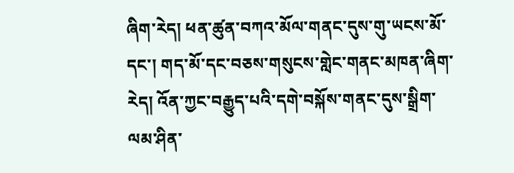ཞིག་རེད། ཕན་ཚུན་བཀའ་མོལ་གནང་དུས་གུ་ཡངས་མོ་དང་། གད་མོ་དང་བཅས་གསུངས་གླེང་གནང་མཁན་ཞིག་རེད། འོན་ཀྱང་བརྒྱུད་པའི་དགེ་བསྐོས་གནང་དུས་སྒྲིག་ལམ་ཤིན་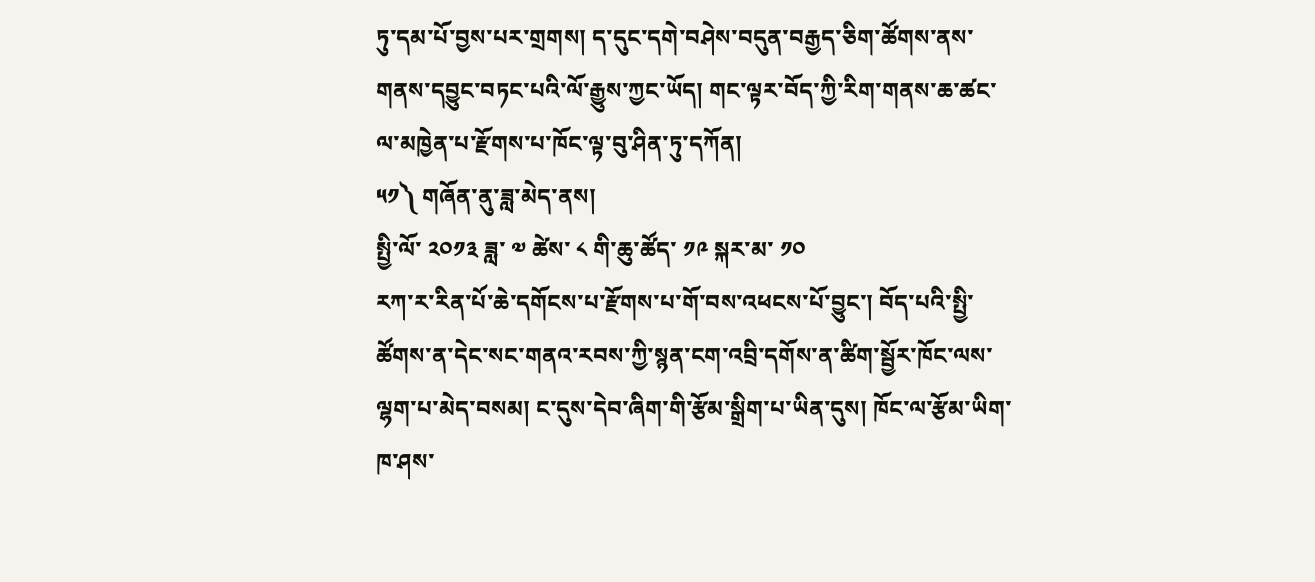ཏུ་དམ་པོ་བྱས་པར་གྲགས། ད་དུང་དགེ་བཤེས་བདུན་བརྒྱད་ཅིག་ཚོགས་ནས་གནས་དབྱུང་བཏང་པའི་ལོ་རྒྱུས་ཀྱང་ཡོད། གང་ལྟར་བོད་ཀྱི་རིག་གནས་ཆ་ཚང་ལ་མཁྱེན་པ་རྫོགས་པ་ཁོང་ལྟ་བུ་ཤིན་ཏུ་དཀོན།
༥༡༽ གཞོན་ནུ་ཟླ་མེད་ནས།
སྤྱི་ལོ་ ༢༠༡༣ ཟླ་ ༧ ཚེས་ ༨ གི་ཆུ་ཚོད་ ༡༩ སྐར་མ་ ༡༠
རཀ་ར་རིན་པོ་ཆེ་དགོངས་པ་རྫོགས་པ་གོ་བས་འཕངས་པོ་བྱུང་། བོད་པའི་སྤྱི་ཚོགས་ན་དེང་སང་གནའ་རབས་ཀྱི་སྙན་ངག་འབྲི་དགོས་ན་ཚིག་སྦྱོར་ཁོང་ལས་ལྷག་པ་མེད་བསམ། ང་དུས་དེབ་ཞིག་གི་རྩོམ་སྒྲིག་པ་ཡིན་དུས། ཁོང་ལ་རྩོམ་ཡིག་ཁ་ཤས་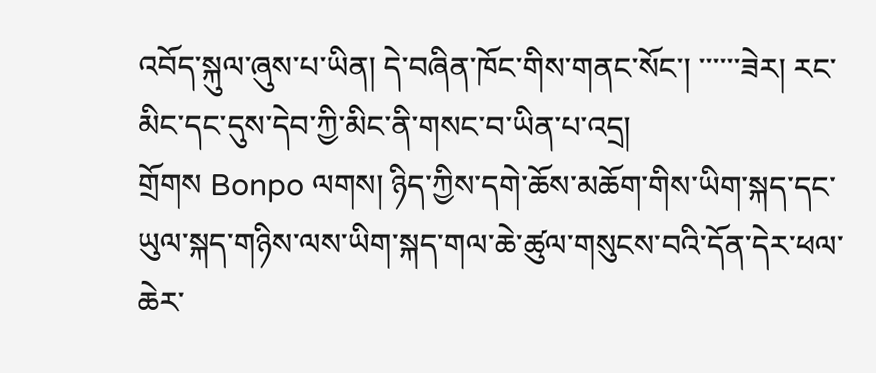འབོད་སྐུལ་ཞུས་པ་ཡིན། དེ་བཞིན་ཁོང་གིས་གནང་སོང་། ་་་་་་ཟེར། རང་མིང་དང་དུས་དེབ་ཀྱི་མིང་ནི་གསང་བ་ཡིན་པ་འདྲ།
གྲོགས Bonpo ལགས། ཉིད་ཀྱིས་དགེ་ཆོས་མཆོག་གིས་ཡིག་སྐད་དང་ཡུལ་སྐད་གཉིས་ལས་ཡིག་སྐད་གལ་ཆེ་ཚུལ་གསུངས་བའི་དོན་དེར་ཕལ་ཆེར་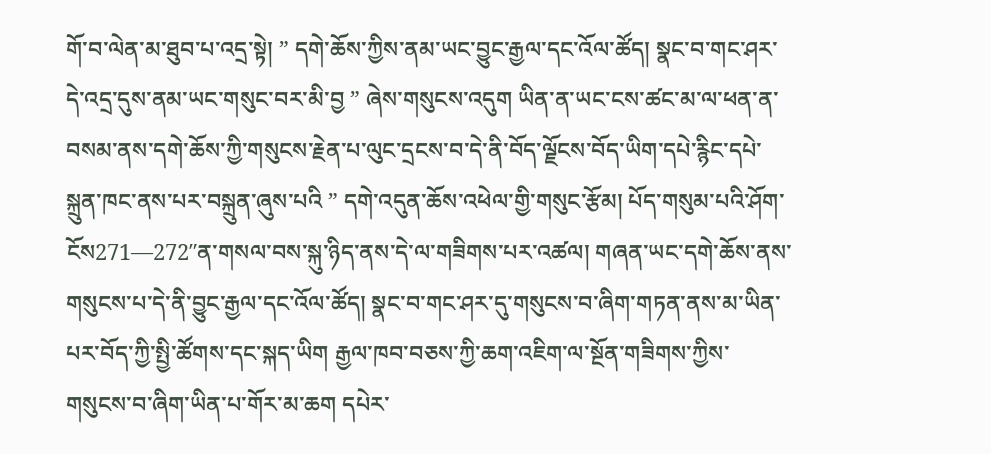གོ་བ་ལེན་མ་ཐུབ་པ་འདྲ་སྟེ། ” དགེ་ཆོས་ཀྱིས་ནམ་ཡང་བྱུང་རྒྱལ་དང་འོལ་ཚོད། སྣང་བ་གང་ཤར་དེ་འདྲ་དུས་ནམ་ཡང་གསུང་བར་མི་བྱ ” ཞེས་གསུངས་འདུག ཡིན་ན་ཡང་ངས་ཚང་མ་ལ་ཕན་ན་བསམ་ནས་དགེ་ཆོས་ཀྱི་གསུངས་རྗེན་པ་ལུང་དྲངས་བ་དེ་ནི་བོད་ལྗོངས་བོད་ཡིག་དཔེ་རྙིང་དཔེ་སྐྲུན་ཁང་ནས་པར་བསྐྲུན་ཞུས་པའི ” དགེ་འདུན་ཆོས་འཕེལ་གྱི་གསུང་རྩོམ། པོད་གསུམ་པའི་ཤོག་ངོས271—272″ན་གསལ་བས་སྐུ་ཉིད་ནས་དེ་ལ་གཟིགས་པར་འཚལ། གཞན་ཡང་དགེ་ཆོས་ནས་གསུངས་པ་དེ་ནི་བྱུང་རྒྱལ་དང་འོལ་ཚོད། སྣང་བ་གང་ཤར་དུ་གསུངས་བ་ཞིག་གཏན་ནས་མ་ཡིན་པར་བོད་ཀྱི་སྤྱི་ཚོགས་དང་སྐད་ཡིག རྒྱལ་ཁབ་བཅས་ཀྱི་ཆག་འཇིག་ལ་སྔོན་གཟིགས་ཀྱིས་གསུངས་བ་ཞིག་ཡིན་པ་གོར་མ་ཆག དཔེར་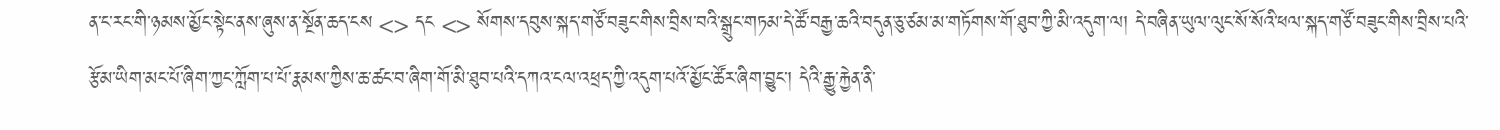ན་ང་རང་གི་ཉམས་མྱོང་སྟེང་ནས་ཞུས་ན་སྔོན་ཆད་ངས <> དང <> སོགས་དབུས་སྐད་གཙོ་བཟུང་གིས་བྲིས་བའི་སྒྲུང་གཏམ་དེ་ཚོ་བརྒྱ་ཆའི་བདུན་ཅུ་ཙམ་མ་གཏོགས་གོ་ཐུབ་ཀྱི་མི་འདུག་ལ། དེ་བཞིན་ཡུལ་ལུང་སོ་སོའི་ཕལ་སྐད་གཙོ་བཟུང་གིས་བྲིས་པའི་རྩོམ་ཡིག་མང་པོ་ཞིག་ཀྱང་ཀློག་པ་པོ་རྣམས་ཀྱིས་ཆ་ཚང་བ་ཞིག་གོ་མི་ཐུབ་པའི་དཀའ་ངལ་འཕྲད་ཀྱི་འདུག་པའོ་མྱོང་ཚོར་ཞིག་བྱུང་། དེའི་རྒྱུ་རྐྱེན་ནི་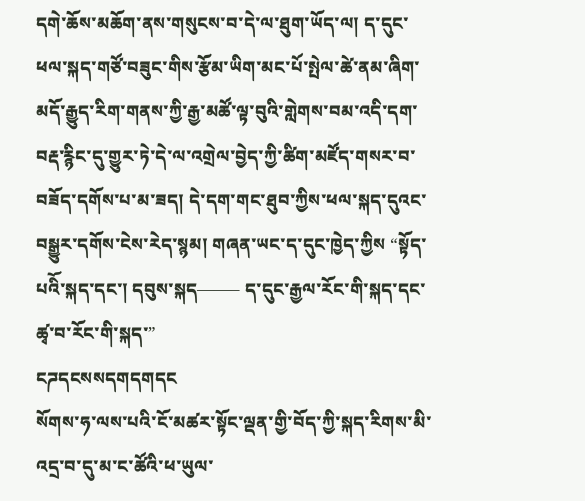དགེ་ཆོས་མཆོག་ནས་གསུངས་བ་དེ་ལ་ཐུག་ཡོད་ལ། ད་དུང་ཕལ་སྐད་གཙོ་བཟུང་གིས་རྩོམ་ཡིག་མང་པོ་སྤེལ་ཚེ་ནམ་ཞིག་མདོ་རྒྱུད་རིག་གནས་ཀྱི་རྒྱ་མཚོ་ལྟ་བུའི་གླེགས་བམ་འདི་དག་བརྡ་རྙིང་དུ་གྱུར་ཏེ་དེ་ལ་འགྲེལ་བྱེད་ཀྱི་ཚིག་མཛོད་གསར་བ་བཟོད་དགོས་པ་མ་ཟད། དེ་དག་གང་ཐུབ་ཀྱིས་ཕལ་སྐད་དུའང་བསྒྱུར་དགོས་ངེས་རེད་སྙམ། གཞན་ཡང་ད་དུང་ཁྱེད་ཀྱིས “སྟོད་པའིོ་སྐད་དང་། དབུས་སྐད——– ད་དུང་རྒྱལ་རོང་གི་སྐད་དང་ཚྭ་བ་རོང་གི་སྐད་”
ངཌདངསསདགདགདང
སོགས་ཧ་ལས་པའི་ངོ་མཚར་སྟོང་ལྡན་གྱི་བོད་ཀྱི་སྐད་རིགས་མི་འདྲ་བ་དུ་མ་ང་ཚོའི་ཕ་ཡུལ་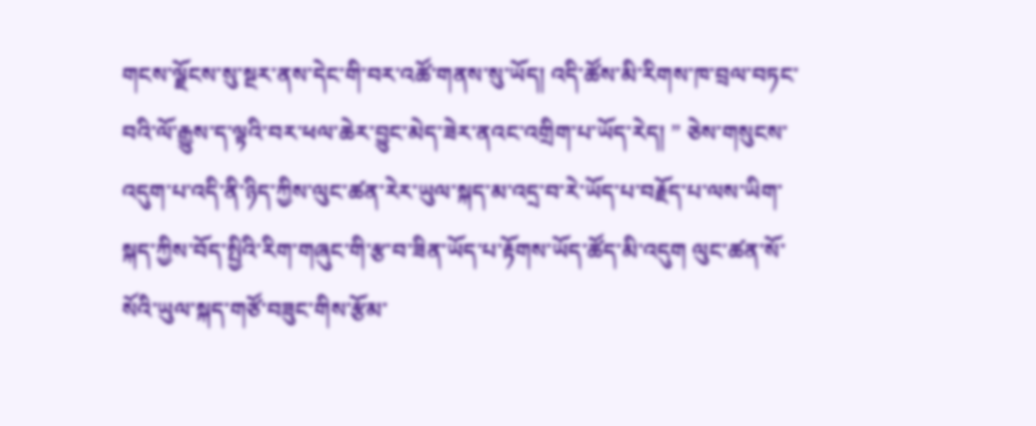གངས་ལྗོངས་སུ་སྔར་ནས་དེང་གི་བར་འཚོ་གནས་སུ་ཡོད། འདི་ཚོས་མི་རིགས་ཁ་བྲལ་བཏང་བའི་ལོ་རྒྱུས་ད་ལྟའི་བར་ཕལ་ཆེར་བྱུང་མེད་ཟེར་ནའང་འགྲིག་པ་ཡོད་རེད། ” ཅེས་གསུངས་འདུག་པ་འདི་ནི་ཉིད་ཀྱིས་ལུང་ཚན་རེར་ཡུལ་སྐད་མ་འདྲ་བ་རེ་ཡོད་པ་བརྗོད་པ་ལས་ཡིག་སྐད་ཀྱིས་བོད་སྤྱིའི་རིག་གཞུང་གི་རྩ་བ་ཟིན་ཡོད་པ་རྟོགས་ཡོད་ཚོད་མི་འདུག ལུང་ཚན་སོ་སོའི་ཡུལ་སྐད་གཙོ་བཟུང་གིས་རྩོམ་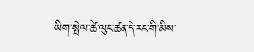ཡིག་སྤེལ་ཚེ་ལུང་ཚན་དེ་རང་གི་མིས་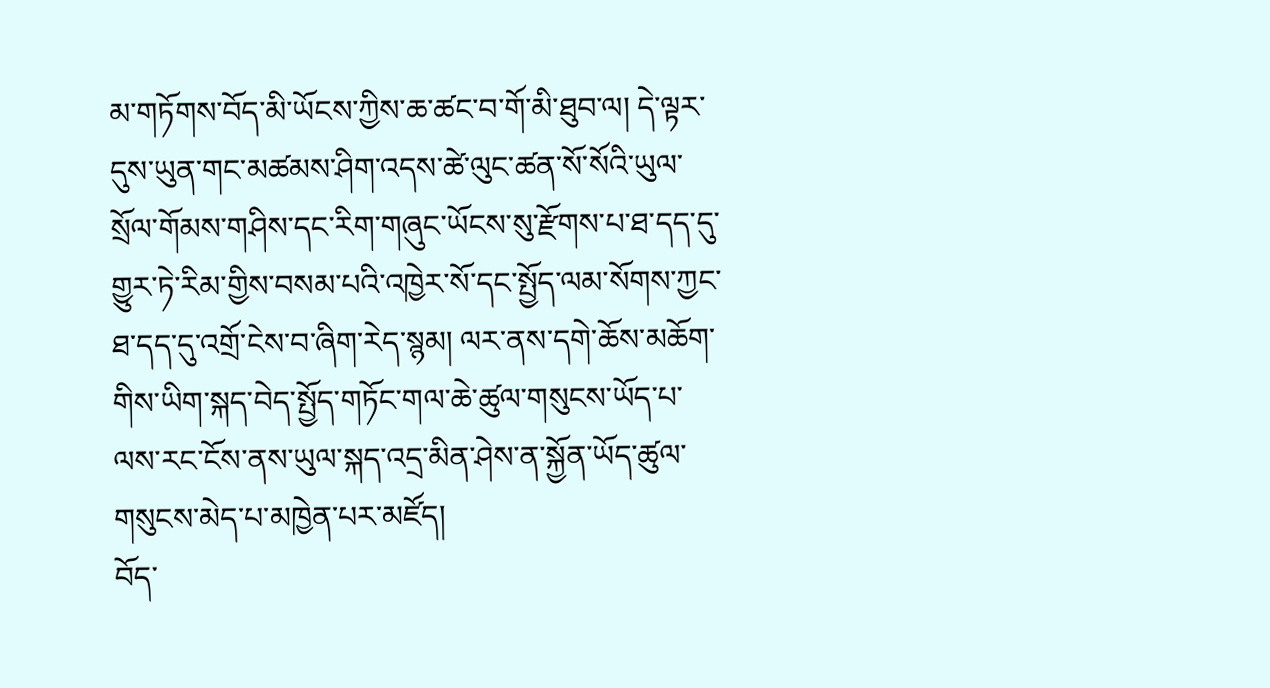མ་གཏོགས་བོད་མི་ཡོངས་ཀྱིས་ཆ་ཚང་བ་གོ་མི་ཐུབ་ལ། དེ་ལྟར་དུས་ཡུན་གང་མཚམས་ཤིག་འདས་ཚེ་ལུང་ཚན་སོ་སོའི་ཡུལ་སྲོལ་གོམས་གཤིས་དང་རིག་གཞུང་ཡོངས་སུ་རྫོགས་པ་ཐ་དད་དུ་གྱུར་ཏེ་རིམ་གྱིས་བསམ་པའི་འཁྱེར་སོ་དང་སྤྱོད་ལམ་སོགས་ཀྱང་ཐ་དད་དུ་འགྲོ་ངེས་བ་ཞིག་རེད་སྙམ། ལར་ནས་དགེ་ཆོས་མཆོག་གིས་ཡིག་སྐད་བེད་སྤྱོད་གཏོང་གལ་ཆེ་ཚུལ་གསུངས་ཡོད་པ་ལས་རང་ངོས་ནས་ཡུལ་སྐད་འདྲ་མིན་ཤེས་ན་སྐྱོན་ཡོད་ཚུལ་གསུངས་མེད་པ་མཁྱེན་པར་མཛོད།
བོད་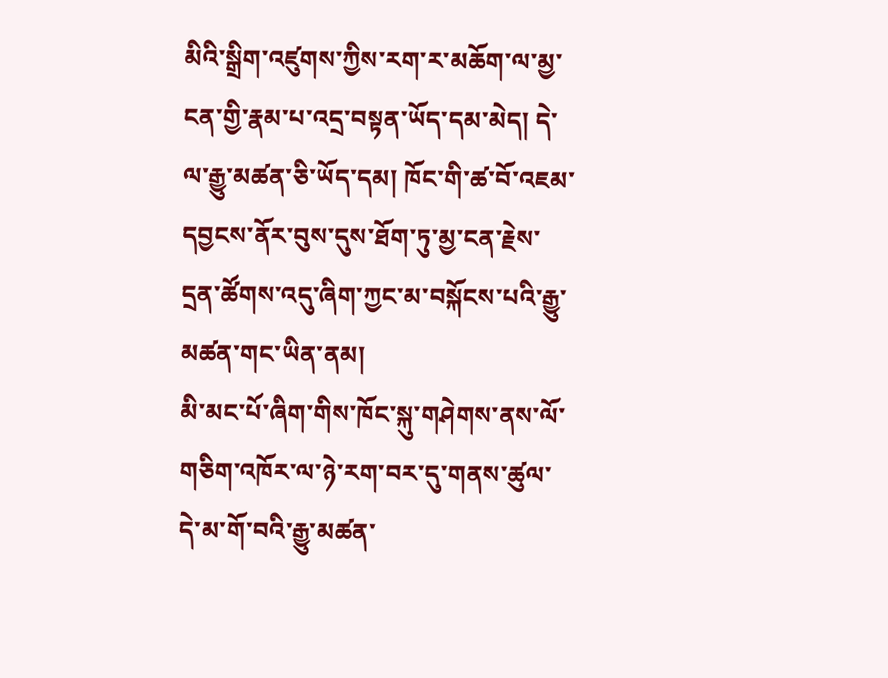མིའི་སྒྲིག་འཛུགས་ཀྱིས་རག་ར་མཆོག་ལ་མྱ་ངན་གྱི་རྣམ་པ་འདྲ་བསྟན་ཡོད་དམ་མེད། དེ་ལ་རྒྱུ་མཚན་ཅི་ཡོད་དམ། ཁོང་གི་ཚ་བོ་འཇམ་དབྱངས་ནོར་བུས་དུས་ཐོག་ཏུ་མྱ་ངན་རྗེས་དྲན་ཚོགས་འདུ་ཞིག་ཀྱང་མ་བསྐོངས་པའི་རྒྱུ་མཚན་གང་ཡིན་ནམ།
མི་མང་པོ་ཞིག་གིས་ཁོང་སྐུ་གཤེགས་ནས་ལོ་གཅིག་འཁོར་ལ་ཉེ་རག་བར་དུ་གནས་ཚུལ་དེ་མ་གོ་བའི་རྒྱུ་མཚན་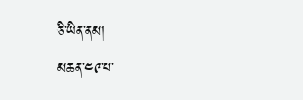ཅི་ཡིན་ནམ།
མཆན་༤༩་པ་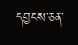དབྱངས་ཅན་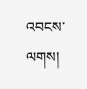འབངས་ལགས།